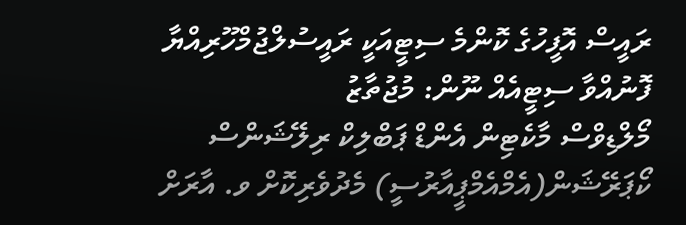ރައީސް އޮފީހުގެ ކޮންމެ ސިޓީއަކީ ރައީސުލްޖުމްހޫރިއްޔާ ފޮނުއްވާ ސިޓީއެއް ނޫން: މުޖުތާޒު
މޯލްޑިވްސް މާކެޓިން އެންޑް ޕަބްލިކް ރިލޭޝަންސް ކޯޕަރޭޝަން(އެމްއެމްޕީއާރުސީ) މެދުވެރިކޮށް ވ. އާރަށް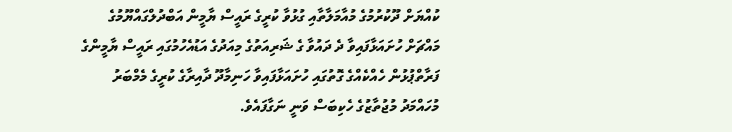ކުއްޔަށް ދޫކުރުމުގެ މުއާމަލާތާއި ގުޅުވާ ކުރީގެ ރައީސް ޔާމީން އަބްދުލްގައްޔޫމުގެ މައްޗަށް ހުށައަޅާފައިވާ ދެ ދައުވާ ގެ ޝަރިއަތުގެ މިއަދުގެ އަޑުއެހުމުގައި ރައީސް ޔާމީންގެ ފަރާތްޕުޅުން ހެއްކެއްގެ ގޮތުގައި ހުށައަޅާފައިވާ ހަނިމާދޫ ދާއިރާގެ ކުރީގެ މެމްބަރު މުހައްމަދު މުޖުތާޒުގެ ހެކިބަސް ވަނީ ނަގާފައެވެ.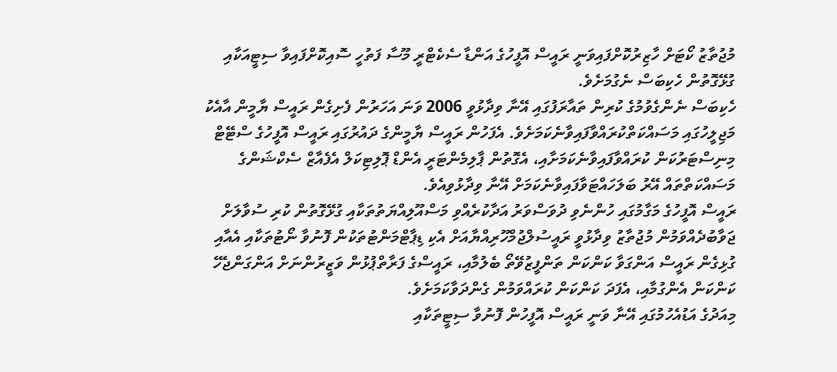މުޖުތާޒު ކޯޓަށް ހާޒިރުކޮށްފައިވަނީ ރައީސް އޮފީހުގެ އަންޑާ ސެކެޓްރީ މޫސާ ފަތުހީ ސޮއިކޮށްފައިވާ ސިޓީއަކާއި ގުޅޭގޮތުން ހެކިބަސް ނެގުމަށެވެ.
ހެކިބަސް ނެންގެވުމުގެ ކުރިން ތައާރަފުގައި އޭނާ ވިދާޅުވީ 2006 ވަނަ އަހަރުން ފެށިގެން ރައީސް ޔާމީން އާއެކު މަޖިލީހުގައި މަސައްކަތްކުރައްވާފައިވާނެކަމަށެވެ. އެފަހުން ރައީސް ޔާމީންގެ ދައުރުގައި ރައީސް އޮފީހުގެ ސްޓޭޓް މިނިސްޓަރުކަން ކުރައްވާފައިވާނެކަމަށާއި، އެގޮތުން ޕާލިމެންޓަރީ އެންޑް ޕޮލިޓިކަލް އެފެއާޒް ސެކްޝަންގެ މަސައްކަތްތައް އޭރު ބަލަހައްޓަވާފައިވާނެކަމަށް އޭނާ ވިދާޅުވިއެވެ.
ރައީސް އޮފީހުގެ މަގާމުގައި ހުންނެވި ދުވަސްވަރު އަދާކުރެއްވި މަސްއޫލިއްޔަތުތަކާއި ގުޅޭގޮތުން ކުރި ސުވާލަށް ޖަވާބުދެއްވަމުން މުޖުތާޒު ވިދާޅުވީ ރައީސުލްޖުމްހޫރިއްޔާއަށް އެކި ޑިޕާޓްމަންޓުތަކުން ފޮނުވާ ނޯޓުތަކާއި އެއާއި ގުޅިގެން ރައީސް އަންގަވާ ކަންކަން ތަންފީޒުވޭތޯ ބެލުމާއި، ރައީސްގެ ފަރާތްޕުޅުން ވަޒީރުންނަށް އަންގަންޖެހޭ ކަންކަން އެންގުމާއި، އެފަދަ ކަންކަން ކުރައްވަމުން ގެންދަވާކަމަށެވެ.
މިއަދުގެ އަޑުއެހުމުގައި އޭނާ ވަނީ ރައީސް އޮފީހުން ފޮނުވާ ސިޓީތަކާއި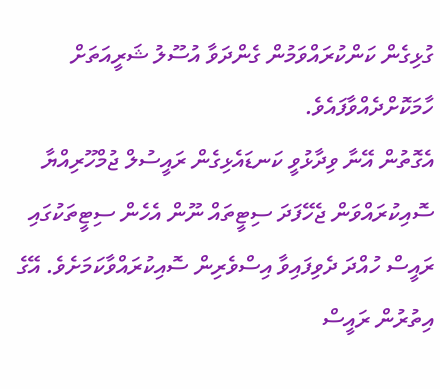ގުޅިގެން ކަންކުރައްވަމުން ގެންދަވާ އުސޫލު ޝަރީއަތަށް ހާމަކޮށްދެއްވާފައެވެ.
އެގޮތުން އޭނާ ވިދާޅުވީ ކަނޑައެޅިގެން ރައީސުލް ޖުމްހޫރިއްޔާ ސޮއިކުރައްވަން ޖެހޭފަދަ ސިޓީތައް ނޫން އެހެން ސިޓީތަކުގައި ރައީސް ހުއްދަ ދެވިފައިވާ އިސްވެރިން ސޮއިކުރައްވާކަމަށެވެ. އޭގެ އިތުރުން ރައީސް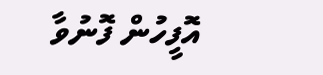އޮފީހުން ފޮނުވާ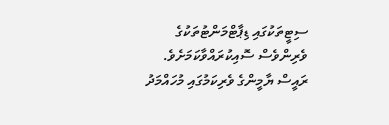ސިޓީތަކުގައި ޑިޕާޓްމަންޓުތަކުގެ ވެރިންވެސް ސޮއިކުރައްވާކަމަށެވެ.
ރައީސް ޔާމީންގެ ވެރިކަމުގައި މުހައްމަދު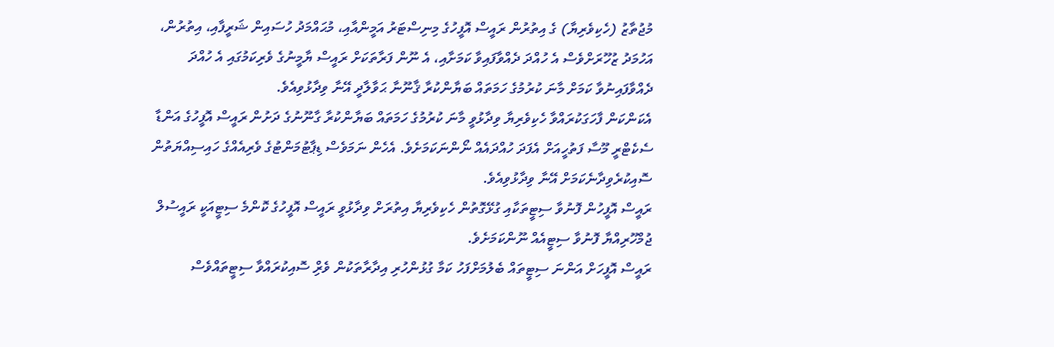މުޖުތާޒު (ހެކިވެރިޔާ) ގެ އިތުރުން ރައީސް އޮފީހުގެ މިނިސްޓަރު އަމީންއާއި، މުޙައްމަދު ހުސައިން ޝަރީފާއި، އިތުރުން، އަހުމަދު ޒުހޫރަށްވެސް އެ ހުއްދަ ދެއްވާފައިވާ ކަމަށާއި، އެ ނޫން ފަރާތަކަށް ރައީސް ޔާމީނުގެ ވެރިކަމުގައި އެ ހުއްދަ ދެއްވާފައިނުވާ ކަމަށް މާނަ ކުރުމުގެ ހަމަތައް ބަޔާންކުރާ ޤާނޫނާ ޙަވާލާދީ އޭނާ ވިދާޅުވިއެވެ.
އެކަންކަން ފާހަގަކުރައްވާ ހެކިވެރިޔާ ވިދާޅުވީ މާނަ ކުރުމުގެ ހަމަތައް ބަޔާންކުރާ ގާނޫނުގެ ދަށުން ރައީސް އޮފީހުގެ އަންޑާ ސެކެޓްރީ މޫސާ ފަތުހީއަށް އެފަދަ ހުއްދައެއް ނޯންނަކަމަށެވެ. އެހެން ނަމަވެސް ޑިޕާޓުމަންޓުގެ ވެރިއެއްގެ ހައިސިއްޔަތުން ސޮއިކުރެވިދާނެކަމަށް އޭނާ ވިދާޅުވިއެވެ.
ރައީސް އޮފީހުން ފޮނުވާ ސިޓީތަކާއި ގުޅޭގޮތުން ހެކިވެރިޔާ އިތުރަށް ވިދާޅުވީ ރައީސް އޮފީހުގެ ކޮންމެ ސިޓީއަކީ ރައީސުލް ޖުމްހޫރިއްޔާ ފޮނުވާ ސިޓީއެއް ނޫންކަމަށެވެ.
ރައީސް އޮފީހަށް އަންނަ ސިޓީތައް ބެލުމަށްފަހު ކަމާ ގުޅުންހުރި އިދާރާތަކުން ވެރިް ސޮއިކުރައްވާ ސިޓީތައްވެސް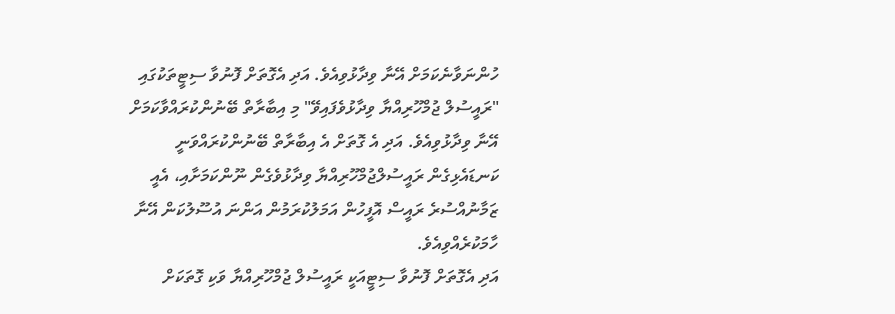ހުންނަވާނެކަމަށް އޭނާ ވިދާޅުވިއެވެ. އަދި އެގޮތަށް ފޮނުވާ ސިޓީތަކުގައި "ރައީސުލް ޖުމްހޫރިއްޔާ ވިދާޅުވެފައިވޭ" މި އިބާރާތް ބޭނުންކުރައްވާކަމަށް އޭނާ ވިދާޅުވިއެވެ. އަދި އެ ގޮތަށް އެ އިބާރާތް ބޭނުންކުރައްވަނީ ކަނޑައެޅިގެން ރައީސުލްޖުމްހޫރިއްޔާ ވިދާޅުވެގެން ނޫންކަމަށާއި، އެއީ ޒަމާނުއްސުރެ ރައީސް އޮފީހުން އަމަލުކުރަމުން އަންނަ އުސޫލުކަން އޭނާ ހާމަކުރެއްވިއެވެ.
އަދި އެގޮތަށް ފޮނުވާ ސިޓީއަކީ ރައީސުލް ޖުމްހޫރިއްޔާ ވަކި ގޮތަކަށް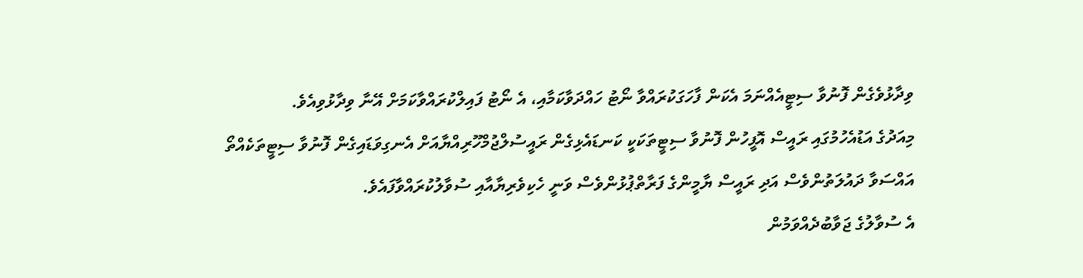ވިދާޅުވެގެން ފޮނުވާ ސިޓީއެއްނަމަ އެކަން ފާހަގަކުރައްވާ ނޯޓު ހައްދަވާކަމާއި، އެ ނޯޓު ފައިލްކުރައްވާކަމަށް އޭނާ ވިދާޅުވިއެވެ.
މިއަދުގެ އަޑުއެހުމުގައި ރައީސް އޮފީހުން ފޮނުވާ ސިޓީތަކަކީ ކަނޑައެޅިގެން ރައީސުލްޖުމްހޫރިއްޔާއަށް އެނގިވަޑައިގެން ފޮނުވާ ސިޓީތަކެއްތޯ އައްސަވާ ދައުލަތުންވެސް އަދި ރައީސް ޔާމީންގެ ފަރާތްޕުޅުންވެސް ވަނީ ހެކިވެރިޔާއާއި ސުވާލުކުރައްވާފައެވެ.
އެ ސުވާލުގެ ޖަވާބުދެއްވަމުން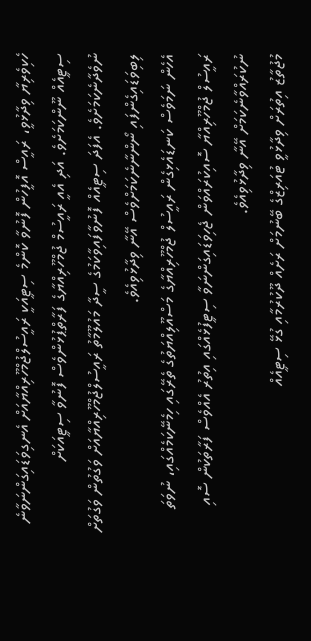ހެކިވެރިޔާ ވިދާޅުވީ، ރައީސް އޮފީހުން ފޮނުވާ ކޮންމެ ސިޓީއަކީ ރައީސުލްޖުމްހޫރިއްޔާއަށް އެނގިވަޑައިގަންނަވާނެ ސިޓީއެއް ނޫންކަމަށެވެ. އަދި އެއީ ރައީސުމް ޖުމްހޫރިއްޔާގެ ފަރާތްޕުޅުންވެސް ފޮނުވާ ސިޓީއަކަށް ނުވެދާނެކަމަށެވެ. އެފަދަ ސިޓީއެއް ފޮނުވާފައިވާކަމުގެ ސީދާ މައުލޫމާތު ރައީސުލްޖުމްހޫރިއްޔާއަށް ވަގުތުން ވަގުތަށް ލިބިވަޑައިގެންފައި ނޯންނާނެކަމަށްވެސް އޭނާ ވިދާޅުވިއެވެ.
އެހެން ނަމަވެސް ކަނޑައެޅިގެން ރައީސުލް ޖުމްހޫރިއްޔާގެ މަސްއޫލިއްޔަތުގެ ތެރޭގައި ހިމެނޭކަމެއްގައި، ނުވަތަ ރައީސުލް ޖުމްހޫރިއްޔާ ސޮއިކުރައްވަން ޖެހިވަޑައިގަންނަވާ ސިޓީފުޅެއްގައި އިތުރު އެއްވެސް ފަރާތަކުން ސޮއި ނުކުރައްވާނެކަމަށް އޭނާ ވިދާޅުވިއެވެ.
މުޖުތާޒު އިތުރަށް ވިދާޅުވީ ޓުއަރިޒްގެ ބޭނުމަށް ރަށެއް ދޫކުރުމާއި ގުޅޭ ސިޓީއެއް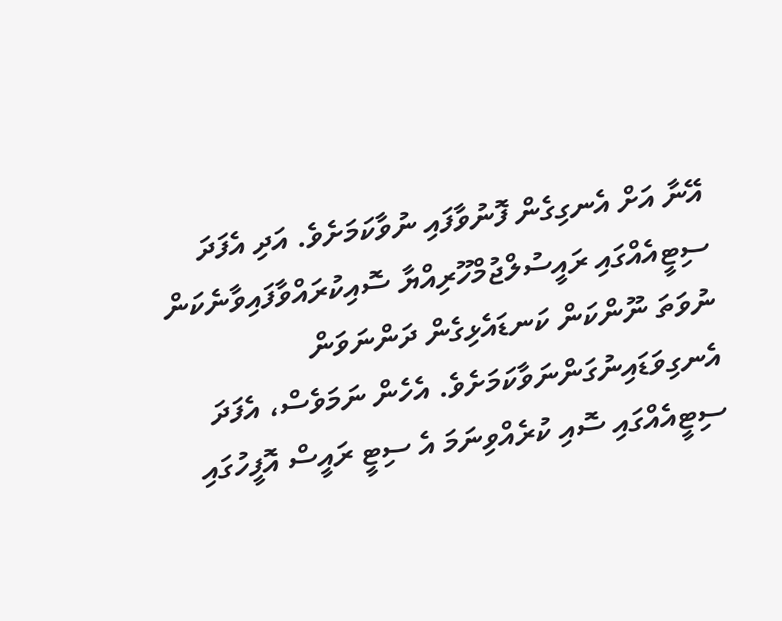އޭނާ އަށް އެނގިގެން ފޮނުވާފައި ނުވާކަމަށެވެ. އަދި އެފަދަ ސިޓީއެއްގައި ރައީސުލްޖުމްހޫރިއްޔާ ސޮއިކުރައްވާފައިވާނެކަން ނުވަތަ ނޫންކަން ކަނޑައެޅިގެން ދަންނަވަން އެނގިވަޑައިނުގަންނަވާކަމަށެވެ. އެހެން ނަމަވެސް، އެފަދަ ސިޓީއެއްގައި ސޮއި ކުރެއްވިނަމަ އެ ސިޓީ ރައީސް އޮފީހުގައި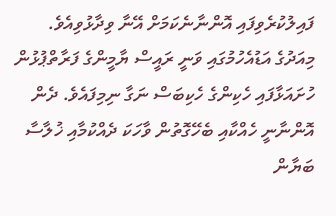ފައިލުކުރެވިފައި އޮންނާނެކަމަށް އޭނާ ވިދާޅުވިއެވެ.
މިއަދުގެ އަޑުއެހުމުގައި ވަނީ ރައީސް ޔާމީންގެ ފަރާތްޕުޅުން ހުށައަޅާފައި ހެކިންގެ ހެކިބަސް ނަގާ ނިމިފައެވެ. ދެން އޮންނާނީ ހެއްކާއި ބެހޭގޮތުން ވާހަކަ ދެއްކުމާއި ޚުލާސާ ބަޔާން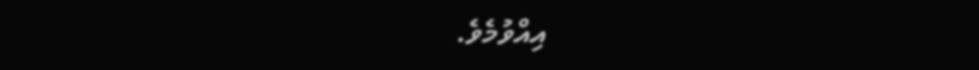އިއްވުމެވެ.